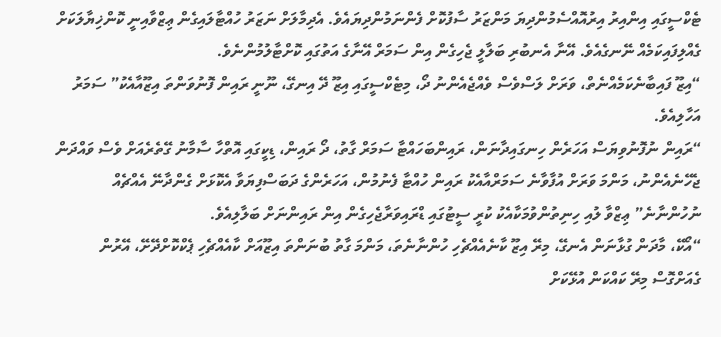ޓެކްސީގައި އިންއިރު އިރުއޮއްސެމުންދިޔަ މަންޒަރު ސާފުކޮށް ފެންނަމުންދިޔައެވެ. އެދިމާލަށް ނަޒަރު ހުއްޓާލައިގެން ޢިޒްވާއިނީ ކޮންޚިޔާލަކަށް ގެއްލިފައިކަމެއް ނޭނގެއެވެ. އޭނާ އެނބުރި ބަލާލީ ޖެހިގެން އިން ސަމަރް އޭނާގެ އަތުގައި ކޮށްޓާލުމުންނެވެ.
“އިޒޫ ފައިބާނެކަމެއްނެތް، ވަރަށް ލަސްވެސް ވެއްޖެއެންނު ދޯ، މިޓެކްސީގައި އިޒޫ ދޭ އިނގޭ، ނޫނީ ރައިން ފޮނުވަންތަ އިޒޫއާއެކު” ސަމަރު އަހާލިއެވެ.
“ރައިން ނުފޮނުވިޔަސް އަހަރެން ހިނގައިދާނަން، ރައިންބަހައްޓާ ސަމަރް ގާތު، ދޯ ރައިން، ޑިކީގައި އޮތްހާ ސާމާނު ގޭތެރެއަށް ވެސް ވައްދަން ޖެހޭނެއެންނު، މަންމަ ވަރަށް އުފާވާނެ ސަމަރްއާއެކު ރައިން ހުއްޓާ ފެނުމުން، އަހަރެންގެ ދަބަސްފިޔަވާ އެކޮޅަށް ގެންދާނޭ އެއްޗެއް ނުހުންނާނެ” ޢިޒްވާ ލުއި ހިނިތުންވުމަކާއެކު ކުރީ ސީޓުގައި ޑްރައިވަރާޖެހިގެން އިން ރައިންނަށް ބަލާލިއެވެ.
“އޯކޭ، މާދަން ގުޅާނަން އެނގޭ، މިރޭ އިޒޫ ކާނެއެއްޗެހި ހުންނާނެތަ، މަންމަ ގާތު ބުނަންތަ އިޒޫއަށް ކާއެއްޗެހި ޕެކްކޮށްދޭށޭ، އޭރުން ގެއަށްގޮސް މިރޭ ކައްކަން އުޅޭކަށް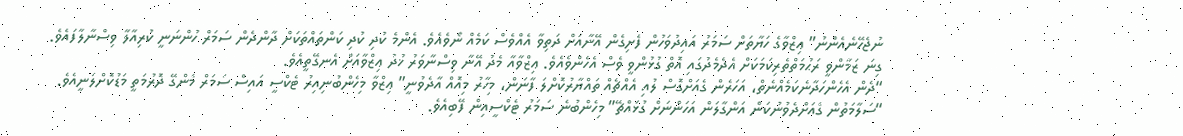ނުޖެހޭނެއެންނު” ޢިޒްވާގެ ހަޔާތަށް ސަމަރު އައިދުވަހުން ފެށިގެން އޭނާއަށް ދަތިވާ އެއްވެސް ކަމެއް ނޯވެއެވެ. އެންމެ ކުދި ކުދި ކަންތައްތަކަށް ދާންދެން ސަމަރް ހުންނަނީ ކުރިއާލާ ވިސްނާލާފައެވެ. ގިނަ ޒަމާންވީ ރަޙުމަތްތެރިކަމަކަށް އެދެމެދުގައި އޮތް ގުޅުންވީ ވެސް އެހެންވެއެވެ. ޢިޒްވާއާ މެދު އޭނާ ވިސްނާވަރު ޚުދު ޢިޒްވާއަށް އެނގޭތީއެވެ.
“ދެން އެހެންހަދާނެކަމެއްނެތް، އަހަރެން ގެއަށްގޮސް ލުއި އެއްޗެއް ތައްޔާރުކޮށްލަ ފާނަން، މިހާރު މިއޮއް އާދެވުނީ” ޢިޒްވާ މިހެންބުނިއިރު ޓެކްސީ އައިސް ސަމަރް މެންގޭ ދޮރުމަތީ މަޑުކޮށްލަނީއެވެ.
“ސަލާމަތުން ގެއަށްދެވުނުކަން އަންގާލަން އަހަންނަށް ގުޅައްޗޭ” މިހެންބުނެ ސަމަރު ޓެކްސީއިން ފޭބިއެވެ.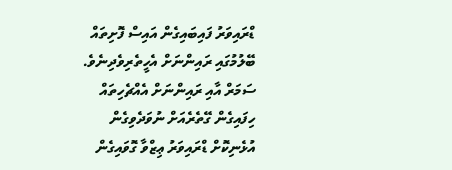ޑްރައިވަރު ފައިބައިގެން އައިސް ފޮށިތައް ބޭލުމުގައި ރައިންނަށް އެހީތެރިވެދިނެވެ. ސަމަރް އާއި ރައިންނަށް އެއްޗެހިތައް ހިފައިގެން ގޭތެރެއަށް ނުވަދެވިގެން އުޅެނިކޮށް ޑްރައިވަރު ޢިޒްވާ ގޮވައިގެން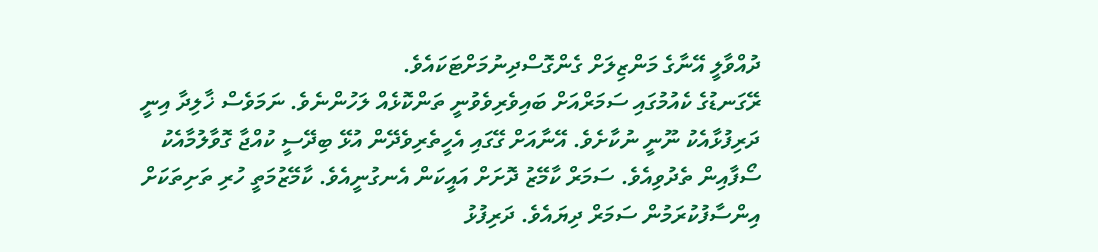ދުއްވާލީ އޭނާގެ މަންޒިލަށް ގެންގޮސްދިނުމަށްޓަކައެވެ.
ރޭގަނޑުގެ ކެއުމުގައި ސަމަރްއަށް ބައިވެރިވެވުނީ ތަންކޮޅެއް ލަހުންނެވެ. ނަމަވެސް ޚާލިދާ އިނީ ދަރިފުޅާއެކު ނޫނީ ނުކާށެވެ. އޭނާއަށް ގޭގައި އެހީތެރިވެދޭން އުޅޭ ބިދޭސީ ކުއްޖާ ގޮވާލުމާއެކު ސޯފާއިން ތެދުވިއެވެ. ސަމަރް ކާމޭޒު ދޮށަށް އައީކަން އެނގުނީއެވެ. ކާމޭޒުމަތީ ހުރި ތަށިތަކަށް އިންސާފުކުރަމުން ސަމަރް ދިޔައެވެ. ދަރިފުޅު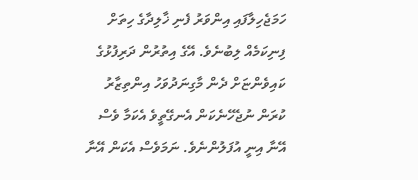ހަމަޖެހިލާފައި އިންވަރު ފެނި ޚާލިދާގެ ހިތަށް ފިނިކަމެއް ލިބުނެވެ. އޭގެ އިތުރުން ދަރިފުޅުގެ ކައިވެންޏަށް ދެން މާގިނަދުވަހު އިންތިޒާރު ކުރަން ނުޖެހޭނެކަން އެނގޭތީވެ އެކަމާ ވެސް އޭނާ އިނީ އުފަލުންނެވެ. ނަމަވެސް އެކަން އޭނާ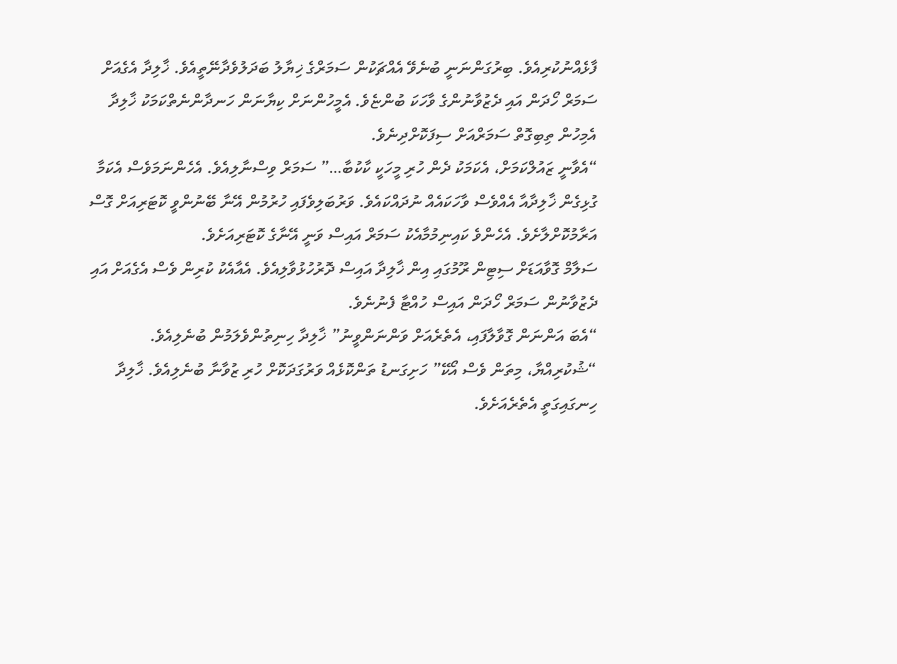ފާޅެއްނުކުރިއެވެ. ބިރުގަންނަނީ ބުނެވޭ އެއްޗަކުން ސަމަރްގެ ޚިޔާލު ބަދަލުވެދާނޭތީއެވެ. ޚާލިދާ އެގެއަށް ސަމަރް ހޯދަން އައި ދެޒުވާނުންގެ ވާހަކަ ބުންޏެވެ. އެމީހުންނަށް ކިޔާނަން ހަނދާންނެތްކަމަކު ޚާލިދާ އެމިހުން ތިބިގޮތް ސަމަރްއަށް ސިފަކޮށްދިނެވެ.
“އެވާނީ ޒައުލްކަމަށް، އެކަމަކު ދެން ހުރި މީހަކީ ކާކުބާ…” ސަމަރް ވިސްނާލިއެވެ. އެހެންނަމަވެސް އެކަމާ ގުޅިގެން ޚާލިދާއާ އެއްވެސް ވާހަކައެއް ނުދައްކައެވެ. ވަރުބަލިވެފައި ހުރުމުން އޭނާ ބޭނުންވީ ކޮޓަރިއަށް ގޮސް އަރާމުކޮށްލާށެވެ. އެހެންވެ ކައިނިމުމާއެކު ސަމަރް އައިސް ވަނީ އޭނާގެ ކޮޓަރިއަށެވެ.
ސަލާމް ގޮވާއަޑަށް ސިޓިން ރޫމުގައި އިން ޚާލިދާ އައިސް ދޮރުހުޅުވާލިއެވެ. އެއާއެކު ކުރިން ވެސް އެގެއަށް އައި ދެޒުވާނުން ސަމަރް ހޯދަން އައިސް ހުއްޓާ ފެނުނެވެ.
“އެބަ އަންނަން ގޮވާލާފައި، އެތެރެއަށް ވަންނަންވީނު” ޚާލިދާ ހިނިތުންވެލަމުން ބުނެލިއެވެ.
“ޝުކުރިއްޔާ، މިތަން ވެސް އޯކޭ” ހަށިގަނޑު ތަންކޮޅެއް ވަރުގަދަކޮށް ހުރި ޒުވާނާ ބުނެލިއެވެ. ޚާލިދާ ހިނގައިގަތީ އެތެރެއަށެވެ.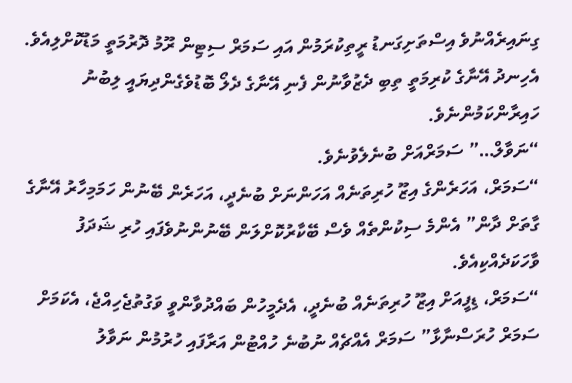ގިނައިރެއްނުވެ އިސްތަށިގަނޑު ރީތިކުރަމުން އައި ސަމަރް ސިޓިން ރޫމު ދޮރުމަތީ މަޑުކޮށްލިއެވެ. އެހިނދު އޭނާގެ ކުރިމަތީ ތިބި ދެޒުވާނުން ފެނި އޭނާގެ ދެލޯ ބޮޑުވެގެންދިޔައީ ލިބުނު ހައިރާންކަމުންނެވެ.
“ނަވާލް…” ސަމަރްއަށް ބުނެލެވުނެވެ.
“ސަމަރް، އަހަރެންގެ އިޒޫ ހުރިތަނެއް އަހަންނަށް ބުނެދީ، އަހަރެން ބޭނުން ހަމަމިހާރު އޭނާގެ ގާތަށް ދާން” އެންމެ ސިކުންތެއް ވެސް ބޭކާރުކޮށްލަން ބޭނުންނުވެފައި ހުރި ޝަދަފު ވާހަކަދެއްކިއެވެ.
“ސަމަރް، ޑިފީއަށް އިޒޫ ހުރިތަނެއް ބުނެދީ، އެދެމީހުން ބައްދުވާންވީ ވަގުތުޖެހިއްޖެ، އެކަމަށް ސަމަރް ހުރަސްނާޅާ” ސަމަރް އެއްޗެއް ނުބުނެ ހުއްޓުން އަރާފައި ހުރުމުން ނަވާލު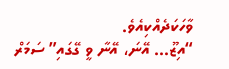ވާހަކަދެއްކިއެވެ.
“އިޒޫ… އޭނަ، އޭނާ ވީ ގޭގައި” ސަމަރް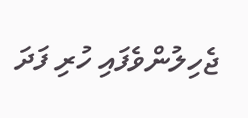ޖެހިލުންވެފައި ހުރި ފަދަ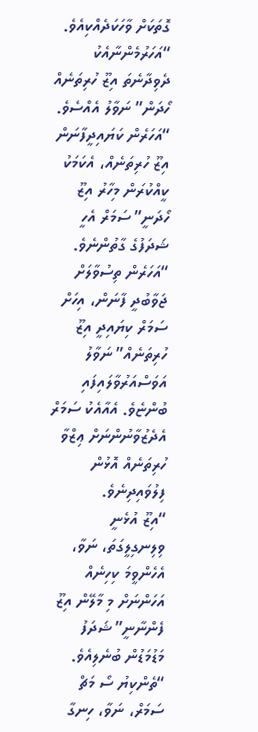ގޮތަކަށް ވާހަކަދެއްކިއެވެ.
“އަހަރުމެންނާއެކު ދެވިދާނެތަ އިޒޫ ހުރިތަނެއް ހޯދަން” ނަވާލު އެއްސެވެ.
“އަހަރެން ކަޔައިދީފާނަން އިޒޫ ހުރިތަނެއް، އެކަމަކު ކީއްކުރަން މިހާރު އިޒޫ ހޯދަނީ” ސަމަރް އެހީ ޝަދަފުގެ ގާތުންނެވެ.
“އަހަރެން ތިސުވާލަށް ޖަވާބުދީ ފާނަން، އިހަށް ސަމަރް ކިޔައިދީ އިޒޫ ހުރިތަނެއް” ނަވާލު އަވަސްއަރުވާލައިފައި ބުންޏެވެ. އެއާއެކު ސަމަރް އެދެޒުވާނުންނަށް ޢިޒްވާ ހުރިތަނެއް އޮޅުން ފިލުވައިދިނެވެ.
“އިޒޫ އުޅެނީ ވިލިނގިލީގަތަ، ނަވާ، އެހެންވީމަ ކިހިނެއް އަހަންނަށް މި މާލޭން އިޒޫ ފެންނާނީ” ޝަދަފު މަޑުމަޑުން ބުނެލިއެވެ.
“ތެންކިޔު ސޯ މަޗް ސަމަރް، ނަވާ، ހިނގާ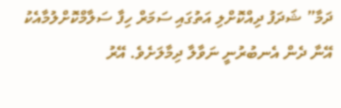ދަމާ” ޝަދަފު ދިއްކޮށްލި އަތުގައި ސަމަރް ހިފާ ސަލާމްކޮށްލުމާއެކު އޭނާ ދެން އެނބުރުނީ ނަވާލާ ދިމާލަށެވެ. އޭރު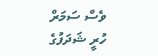ވެސް ސަމަރް ހުރީ ޝަދަފުގެ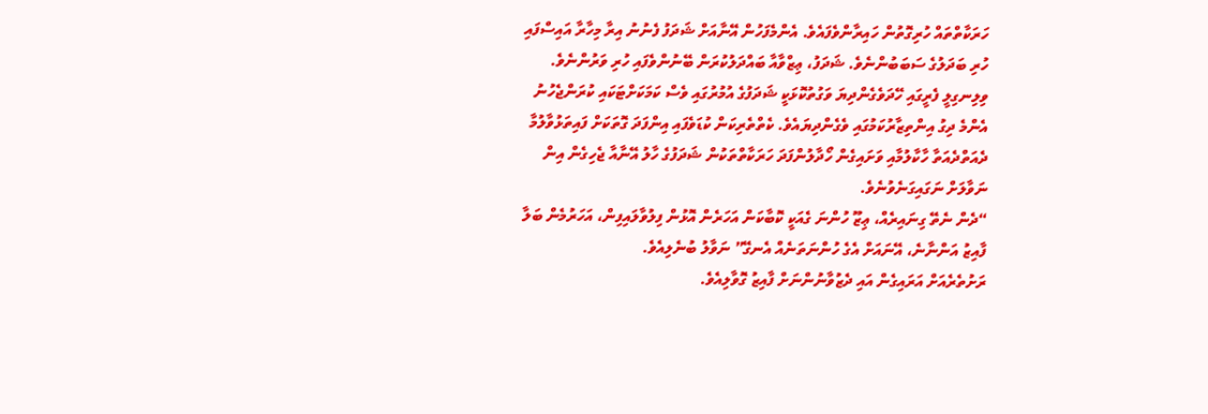ހަރަކާތްތައް ހުރިގޮތުން ހައިރާންވެފައެވެ. އެންމެފަހުން އޭނާއަށް ޝަދަފު ފެނުނު އިރާ މިހާރާ އައިސްފައި ހުރި ބަދަލުގެ ސަބަބުންނެވެ. ޝަދަފު، ޢިޒްވާއާ ބައްދަލުކުރަން ބޭނުންވެފައި ހުރި ވަރުންނެވެ.
ވިލިނގިލީ ފެރީގައި ހޭދަވެގެންދިޔަ ވަގުތުކޮޅަކީ ޝަދަފުގެ އުމުރުގައި ވެސް ކަމަކަށްޓަކައި ކުރަންޖެހުނު އެންމެ ދިގު އިންތިޒާރުކަމުގައި ވެގެންދިޔައެވެ. ކެތްތެރިކަން ކުޑަވެފައި އިންފަދަ ގޮތަކަށް ފައިތަޅުވާލުމާ ދެއަތްދެއަތާ ހާކާލުމާއި ވަށައިގެން ހޯދާލުންފަދަ ހަރަކާތްތަކުން ޝަދަފުގެ ހާލު އޭނާއާ ޖެހިގެން އިން ނަވާލަށް ނަގައިގަނެވުނެވެ.
“ދެން ނެތޭ ގިނައިރެއް، ޢިޒޫ ހުންނަ ގެއަކީ ކޮބާކަން އަހަރެން އޮޅުން ފިލުވާލައިފިން، އަހަރުމެން ބަލާ ފާއިޒު އަންނާނެ، އޭނައަށް އެގެ ހުންނަތަނެއް އެނގޭ” ނަވާލު ބުނެލިއެވެ.
ރަށުތެރެއަށް އަރައިގެން އައި ދެޒުވާނުންނަށް ފާއިޒު ގޮވާލިއެވެ.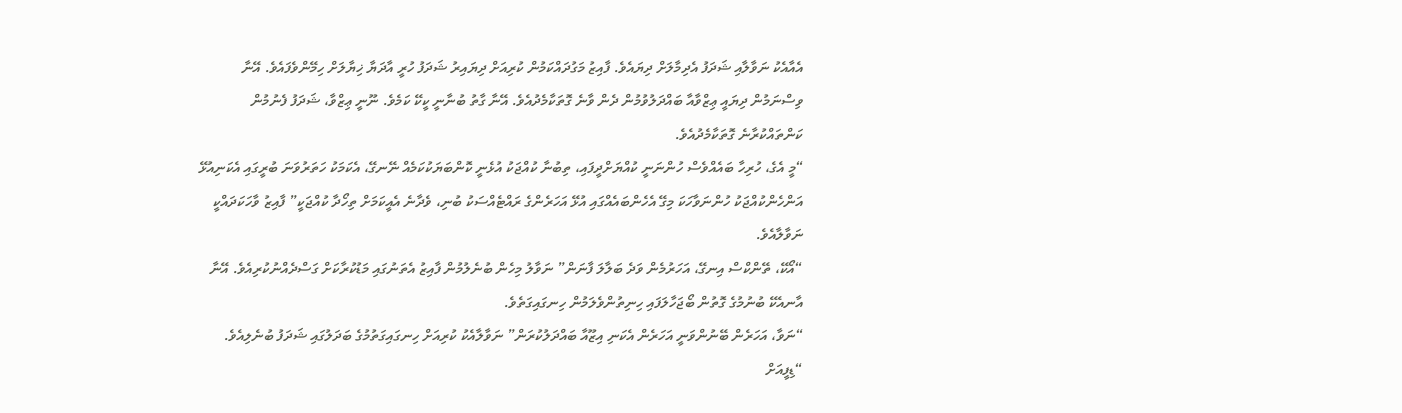އެއާއެކު ނަވާލާއި ޝަދަފު އެދިމާލަށް ދިޔައެވެ. ފާއިޒު މަގުދައްކަމުން ކުރިއަށް ދިޔައިރު ޝަދަފު ހުރީ އާދަޔާ ޚިޔާލަށް ހިމޭންވެފައެވެ. އޭނާ ވިސްނަމުން ދިޔައީ ޢިޒްވާއާ ބައްދަލުވުމުން ދެން ވާނެ ގޮތަކާމެދުއެވެ. އޭނާ ގާތު ބުނާނީ ކީކޭ ކަމެވެ. ނޫނީ ޢިޒްވާ، ޝަދަފު ފެނުމުން ކަންތައްކުރާނެ ގޮތަކާމެދުއެވެ.
“މީ އެގެ، ހުރިހާ ބައެއްވެސް ހުންނަނީ ކުއްޔަށްދީފައި، ތިބުނާ ކުއްޖަކު އުޅެނީ ކޮންބަޔަކުކަމެއް ނޭނގޭ، އެކަމަކު ހަތަރުވަނަ ބުރީގައި އެކަނިއުޅޭ އަންހެންކުއްޖަކު ހުންނަވާހަކަ މިގޭ އެހެންބައެއްގައި އުޅޭ އަހަރެންގެ ރައްޓެއްސަކު ބުނި، ވެދާނެ އެއީކަމަށް ތިހޯދާ ކުއްޖަކީ” ފާއިޒު ވާހަކަދައްކީ ނަވާލާއެވެ.
“އޯކޭ، ތޭންކްސް އިނގޭ، އަހަރުމެން ވަދެ ބަލާލަ ފާނަން” ނަވާލު މިހެން ބުނެލުމުން ފާއިޒު އެތަނުގައި މަޑުކުރާކަށް ގަސްދެއްނުކުރިއެވެ. އޭނާ އާނއެކޭ ބުނުމުގެ ގޮތުން ބޯޖަހާލަފައި ހިނިތުންވެލަމުން ހިނގައިގަތެވެ.
“ނަވާ، އަހަރެން ބޭނުންވަނީ އަހަރެން އެކަނި އިޒޫއާ ބައްދަލުކުރަން” ނަވާލާއެކު ކުރިއަށް ހިނގައިގަތުމުގެ ބަދަލުގައި ޝަދަފު ބުނެލިއެވެ.
“ޑިފީއަށް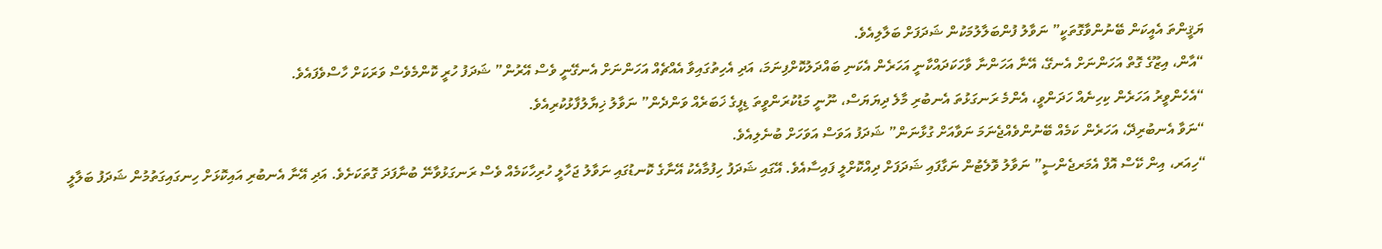ޔަޤީންތަ އެއީކަން ބޭނުންވާގޮތަކީ” ނަވާލު ފުންބަލާލުމަކުން ޝަދަފަށް ބަލާލިއެވެ.
“އާން، އިޒޫގެ ގޮތް އަހަންނަށް އެނގޭ، އޭނާ އަހަންނާ ވާހަކަދައްކާނީ އަހަރެން އެކަނި ބައްދަލުކޮށްފިނަމަ، އަދި އެހިތުގައިވާ އެއްޗެއް އަހަންނަށް އެނގޭނީ ވެސް އޭރުން” ޝަދަފު ހުރީ ކޮންމެވެސް ވަރަކަށް ހާސްވެފައެވެ.
“އެހެންވީރު އަހަރެން ކިހިނެއް ހަދަންވީ، އެންމެ ރަނގަޅުތަ އެނބުރި މާލެ ދިޔަޔަސް، ނޫނީ މަޑުކުރަންވީތަ ޑިފީގެ ޚަބަރެއް ވަންދެން” ނަވާލު ޚިޔާލުފާޅުކުރިއެވެ.
“ނަވާ އެނބުރިދޭ، އަހަރެން ކަމެއް ބޭނުންވެއްޖެނަމަ ނަވާއަށް ގުޅާނަން” ޝަދަފު އަވަސް އަވަހަށް ބުނެލިއެވެ.
“ހިއަރ، އިން ކޭސް އޮފް އެމަރޖެންސީ” ނަވާލު ވޮލެޓުން ނަގާފައި ޝަދަފަށް ދިއްކޮށްލީ ފައިސާއެވެ. އޭގައި ޝަދަފު ހިފުމާއެކު އޭނާގެ ކޮނޑުގައި ނަވާލު ޖަހާލީ ހުރިހާކަމެއް ވެސް ރަނގަޅުވާނޭ ބުނާފަދަ ގޮތަކަށެވެ. އަދި އޭނާ އެނބުރި އައިކޮޅަށް ހިނގައިގަތުމުން ޝަދަފު ބަލާލީ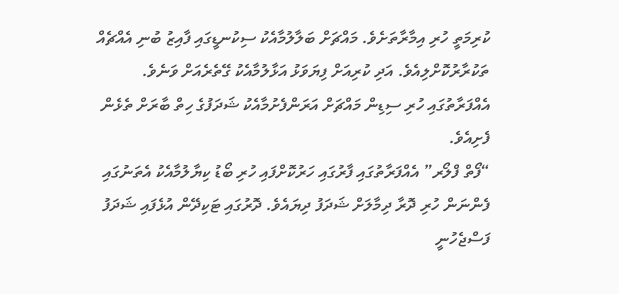ކުރިމަތީ ހުރި އިމާރާތަށެވެ. މައްޗަށް ބަލާލުމާއެކު ސިކުނޑީގައި ފާއިޒު ބުނި އެއްޗެއް ތަކުރާރުކޮށްލިއެވެ. އަދި ކުރިއަށް ފިޔަވަޅު އަޅާލުމާއެކު ގޭތެރެއަށް ވަނެވެ. އެއްފަރާތުގައި ހުރި ސިޑިން މައްޗަށް އަރަންފެށުމާއެކު ޝަދަފުގެ ހިތް ބާރަށް ތެޅެން ފެށިއެވެ.
“ފޯތް ފްލޯރ” އެއްފަރާތުގައި ފާރުގައި ހަރުކޮށްފައި ހުރި ބޯޑު ކިޔާލުމާއެކު އެތަނުގައި ފެންނަން ހުރި ދޮރާ ދިމާލަށް ޝަދަފު ދިޔައެވެ. ދޮރުގައި ޓަކިދޭން އުޅެފައި ޝަދަފު ފަސްޖެހުނީ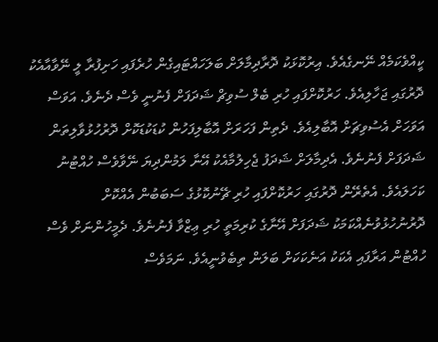ކީއްވެކަމެއް ނޭނގެއެވެ. އިރުކޮޅަކު ދޮރާދިމާލަށް ބަލަހައްޓައިގެން ހުރެފައި ހަށިފުރާ ލީ ނޭވާއާއެކު ދޮރުގައި ޖަހާލިއެވެ. ހަރުކޮށްފައި ހުރި ބެލް ސުވިޗް ޝަދަފަށް ފެނުނީ ވެސް ދެނެވެ. އަވަސް އަވަހަށް އެސުވިޗަށް އޮބާލިއެވެ. ދެތިން ފަހަރަށް އޮބާލިފަހުން ކުޑަކުޑަކޮށް ދޮރުހުޅުވާލިތަން ޝަދަފަށް ފެނުނެވެ. އެދިމާލަށް ޝަދަފު ޖެހިލުމާއެކު އޭނާ ލަމުންދިޔަ ނޭވާވެސް ހުއްޓުނު ކަހަލައެވެ. އެތެރޭން ދޮރުގައި ހަރުކޮށްފައި ހުރި ޗޭނުކޮޅުގެ ސަބަބުން އެއްކޮށް ދޮރުނުހުޅުވުނެއްކަމަކު ޝަދަފަށް އޭނާގެ ކުރިމަތީ ހުރި ޢިޒްވާ ފެނުނެވެ. ދެމީހުންނަށް ވެސް ހުއްޓުން އަރާފައި އެކަކު އަނެކަކަށް ބަލަން ތިބެވުނީއެވެ. ނަމަވެސް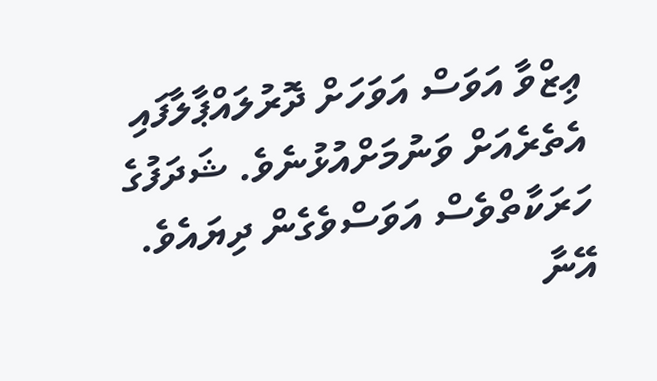ޢިޒްވާ އަވަސް އަވަހަށް ދޮރުލައްޕާލާފައި އެތެރެއަށް ވަނުމަށްއުޅުނެވެ. ޝަދަފުގެ ހަރަކާތްވެސް އަވަސްވެގެން ދިޔައެވެ. އޭނާ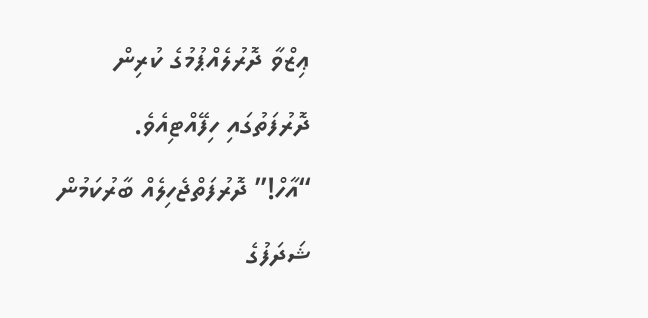ޢިޒްވާ ދޮރުލެއްޕުމުގެ ކުރިން ދޮރުފަތުގައި ހިފޭއްޓިއެވެ.
“އާހް!” ދޮރުފަތްޖެހިލެއް ބާރުކަމުން ޝަދަފުގެ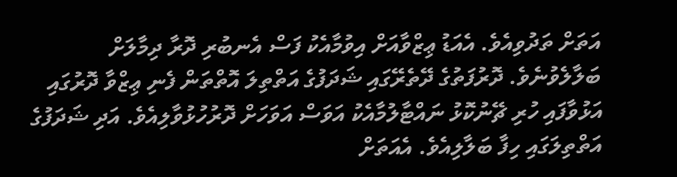އަތަށް ތަދުވިއެވެ. އެއަޑު ޢިޒްވާއަށް އިވުމާއެކު ފަސް އެނބުރި ދޮރާ ދިމާލަށް ބަލާލެވުނެވެ. ދޮރުފަތުގެ ދޭތެރޭގައި ޝަދަފުގެ އަތްތިލަ އޮތްތަން ފެނި ޢިޒްވާ ދޮރުގައި އަޅުވާފައި ހުރި ޗޭނުކޮޅު ނައްޓާލުމާއެކު އަވަސް އަވަހަށް ދޮރުހުޅުވާލިއެވެ. އަދި ޝަދަފުގެ އަތްތިލަގައި ހިފާ ބަލާލިއެވެ. އެއަތަށް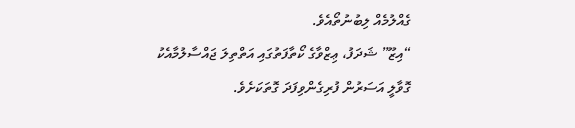ގެއްލުމެއް ލިބުނުތޯއެވެ.
“އިޒޫ” ޝަދަފު، ޢިޒްވާގެ ކޯތާފަތުގައި އަތްތިލަ ޖައްސާލުމާއެކު ގޮވާލީ އަސަރުން ފުރިގެންވިފަދަ ގޮތަކަށެވެ.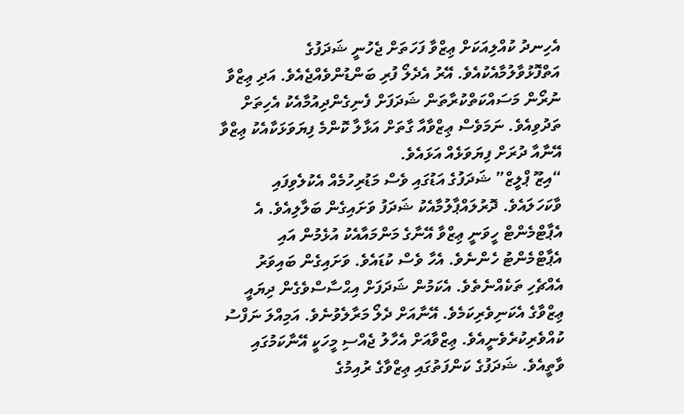އެހިނދު ކުއްލިއަކަށް ޢިޒްވާ ފަހަތަށް ޖެހުނީ ޝަދަފުގެ އަތްފޮޅުވާލުމާއެކުއެވެ. އޭރު އެދެލޯ ފުރި ބަންޑުންވެއްޖެއެވެ. އަދި ޢިޒްވާ ނުރޯން މަސައްކަތްކުރާތަން ޝަދަފަށް ފެނިގެންދިއުމާއެކު އެހިތަށް ތަދުވިއެވެ. ނަމަވެސް ޢިޒްވާއާ ގާތަށް އަޅާލާ ކޮންމެ ފިޔަވަޅަކާއެކު ޢިޒްވާ އޭނާއާ ދުރަށް ފިޔަވަޅެއް އަޅައެވެ.
“އިޒޫ ޕްލީޒް” ޝަދަފުގެ އަޑުގައި ވެސް މަޑުރިހުމެއް އެކުލެވިފައި ވާކަހަލައެވެ. ދޮރުލައްޕާލުމާއެކު ޝަދަފު ވަށައިގެން ބަލާލިއެވެ. އެ އެޕާޓްމެންޓް ހީވަނީ ޢިޒްވާ އޭނާގެ މަންމައާއެކު އުޅެމުން އައި އެޕާޓްމެންޓު ހެންނެވެ. އެހާ ވެސް ކުޑައެވެ. ވަށައިގެން ބައިވަރު އެއްޗެހި ތަކެއްނެތެވެ. އެކަމުން ޝަދަފަށް އިޙްސާސްވެގެން ދިޔައީ ޢިޒްވާގެ އެކަނިވެރިކަމެވެ. އޭނާއަށް ދެލޯ މަރާލެވުނެވެ. އަމިއްލަ ނަފްސު ކުއްވެރިކުރެވެނީއެވެ. ޢިޒްވާއަށް އެހާލު ޖެއްސި މީހަކީ އޭނާކަމުގައި ވާތީއެވެ. ޝަދަފުގެ ކަންފަތުގައި ޢިޒްވާގެ ރުއިމުގެ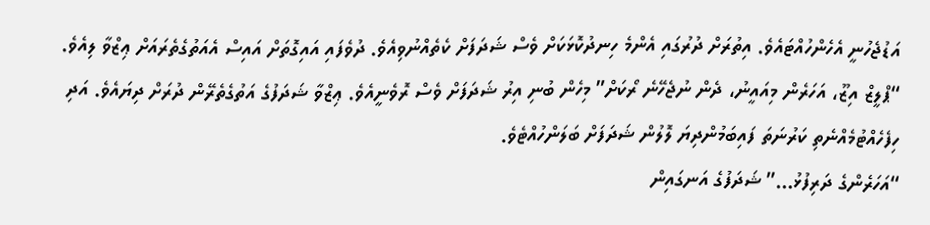އަޑުޖެހުނީ އެހެންހުއްޓައެވެ. އިތުރަށް ދުރުގައި އެންމެ ހިނދުކޮޅަކަށް ވެސް ޝަދަފަށް ކެތެއްނުވިއެވެ. ދުވެފައި އައިގޮތަށް އައިސް އެއަތުގެތެރައަށް ޢިޒްވާ ލިއެވެ.
“ޕްލީޒް އިޒޫ، އަހަރެން މިއައީނު، ދެން ނުޖެހޭނެ ރޯކަށް” މިހެން ބުނި އިރު ޝަދަފަށް ވެސް ރޮވެނީއެވެ. ޢިޒްވާ ޝަދަފުގެ އަތުގެތެރޭން ދުރަށް ދިޔައެވެ. އަދި ހިފެހެއްޓުމެއްނެތި ކަރުނަތަ ފައިބަމުންދިޔަ ލޮލުން ޝަދަފަށް ބަލަންހުއްޓެވެ.
“އަހަރެންގެ ދަރިފުޅު…” ޝަދަފުގެ އަނގައިން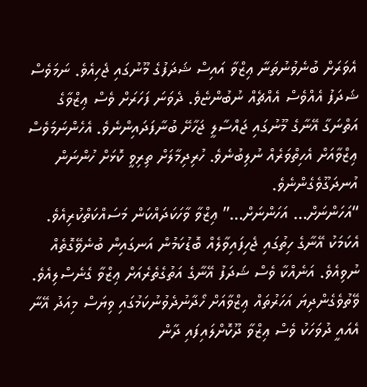އެވަރަށް ބުނެވުނުތަނާ ޢިޒްވާ އައިސް ޝަދަފުގެ މޫނުގައި ޖެހިއެވެ. ނަމަވެސް ޝަދަފު އެއްވެސް އެއްޗެއް ނުބުންޏެވެ. ދެވަނަ ފަހަރަށް ވެސް ޢިޒްވާގެ އަތްނަގާ އޭނާގެ މޫނުގައި ޖައްސާލީ ޖަހާށޭ ބުނާފަދައިންނެވެ. އެހެންނަމަވެސް ޢިޒްވާއަށް އެހިތްވަރެއް ނުލިބުނެވެ. ހުރިދިމާލަށް ތިރިވީ ކޮޅަށް ހުންނަން އުނދަގޫވެގެންނެވެ.
“އަހަންނަށް… އަހަންނަށް…” ޢިޒްވާ ވާހަކަދައްކަން މަސައްކަތްކުރިއެވެ. އެކަމަކު އޭނާގެ ހިތުގައި ޖެހިފައިވާލެއް ބޮޑުކަމުން އަނގައިން ބުނެވޭގޮތެއް ނުވިއެވެ. އަނެއްކާ ވެސް ޝަދަފު އޭނާގެ އަތުގެތެރެއަށް ޢިޒްވާ ގެނެސްލިއެވެ. ވޭތުވެގެންދިޔަ އަހަރުތައް ޢިޒްވާއަށް ހޯދާނުދެވުނުކަމުގައި ވިޔަސް މިއަދު އޭނާ އެއައީ ދުވަހަކު ވެސް ޢިޒްވާ ދޫކޮށްލައިފައި ދާން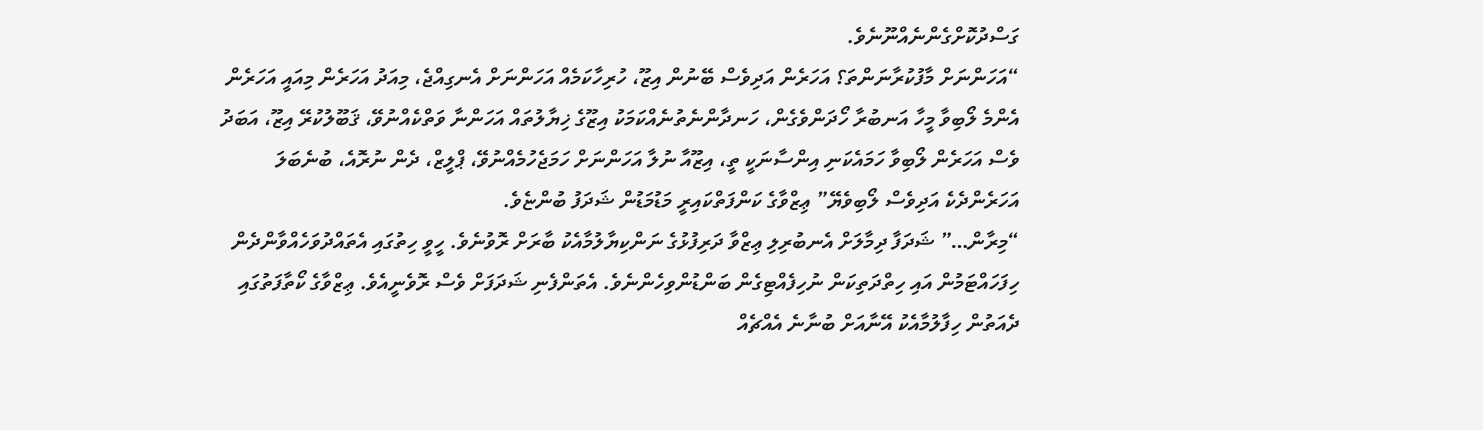ގަސްދުކޮށްގެންނެއްނޫނެވެ.
“އަހަންނަށް މާފުކުރާނަންތަ؟ އަހަރެން އަދިވެސް ބޭނުން އިޒޫ، ހުރިހާކަމެއް އަހަންނަށް އެނގިއްޖެ، މިއަދު އަހަރެން މިއައީ އަހަރެން އެންމެ ލޯބިވާ މީހާ އަނބުރާ ހޯދަންވެގެން، ހަނދާންނެތުނެއްކަމަކު އިޒޫގެ ޚިޔާލުތައް އަހަންނާ ވަތްކެއްނުވޭ، ޤަބޫލުކުރޭ އިޒޫ، އަބަދު ވެސް އަހަރެން ލޯބިވާ ހަމައެކަނި އިންސާނަކީ ތީ، އިޒޫއާ ނުލާ އަހަންނަށް ހަމަޖެހުމެއްނުވޭ، ޕްލީޒް، ދެން ނުރޮއެ، ބުނެބަލަ އަހަރެންދެކެ އަދިވެސް ލޯބިވެޔޭ” ޢިޒްވާގެ ކަންފަތްކައިރީ މަޑުމަޑުން ޝަދަފު ބުންޏެވެ.
“މިރާން…” ޝަދަފާ ދިމާލަށް އެނބުރިލި ޢިޒްވާ ދަރިފުޅުގެ ނަންކިޔާލުމާއެކު ބާރަށް ރޮވުނެވެ. ހީވީ ހިތުގައި އެތައްދުވަހެއްވާންދެން ހިފަހައްޓަމުން އައި ހިތްދަތިކަން ނުހިފެއްޓިގެން ބަންޑުންވިހެންނެވެ. އެތަންފެނި ޝަދަފަށް ވެސް ރޮވެނީއެވެ. ޢިޒްވާގެ ކޯތާފަތުގައި ދެއަތުން ހިފާލުމާއެކު އޭނާއަށް ބުނާނެ އެއްޗެއް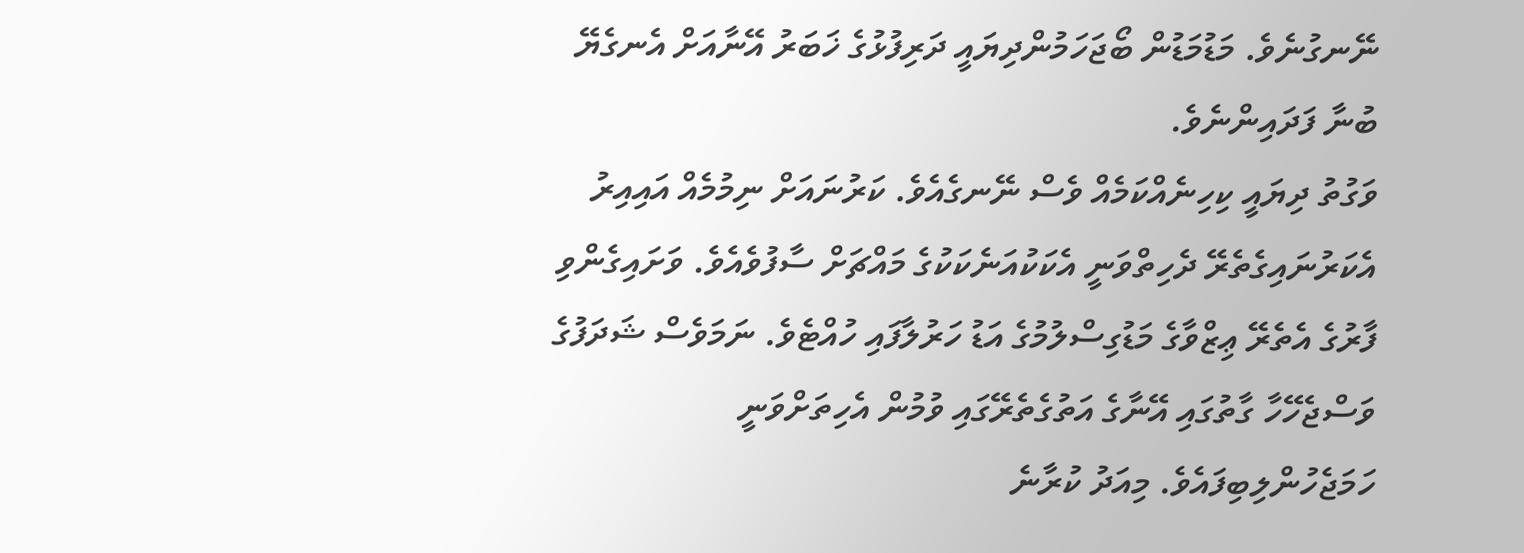ނޭނގުނެވެ. މަޑުމަޑުން ބޯޖަހަމުންދިޔައީ ދަރިފުޅުގެ ޚަބަރު އޭނާއަށް އެނގެޔޭ ބުނާ ފަދައިންނެވެ.
ވަގުތު ދިޔައީ ކިހިނެއްކަމެއް ވެސް ނޭނގެއެވެ. ކަރުނައަށް ނިމުމެއް އައިއިރު އެކަރުނައިގެތެރޭ ދެހިތްވަނީ އެކަކުއަނެކަކުގެ މައްޗަށް ސާފުވެއެވެ. ވަށައިގެންވި ފާރުގެ އެތެރޭ ޢިޒްވާގެ މަޑުގިސްލުމުގެ އަޑު ހަރުލާފައި ހުއްޓެވެ. ނަމަވެސް ޝަދަފުގެ ވަސްޖެހޭހާ ގާތުގައި އޭނާގެ އަތުގެތެރޭގައި ވުމުން އެހިތަށްވަނީ ހަމަޖެހުންލިބިފައެވެ. މިއަދު ކުރާނެ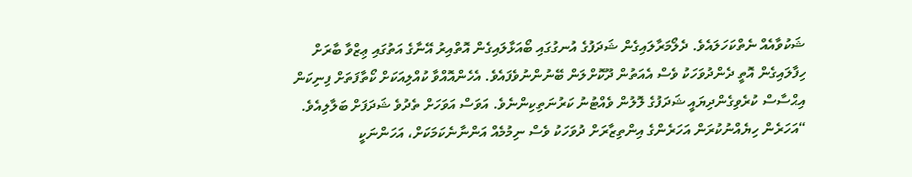ޝަކުވާއެއް ނެތްކަހަލައެވެ. ދެލޯމަރާލައިގެން ޝަދަފުގެ އުނގުގައި ބޯއަޅާލައިގެން އޮތްއިރު އޭނާގެ އަތުގައި ޢިޒްވާ ބާރަށް ހިފާލައިގެން އޮތީ ދެންދުވަހަކު ވެސް އެއަތުން ދޫކޮށްލަން ބޭނުންނުވެފައެވެ. އެހެންއޮއްވާ ކުއްލިއަކަށް ކޯތާފަތަށް ފިނިކަން އިޙްސާސް ކުރެވިގެންދިޔައީ ޝަދަފުގެ ލޮލުން ވެއްޓުނު ކަރުނަތިކިންނެވެ. އަވަސް އަވަހަށް ތެދުވެ ޝަދަފަށް ބަލާލިއެވެ.
“އަހަރެން ހިޔެއްނުކުރަން އަހަރެންގެ އިންތިޒާރަށް ދުވަހަކު ވެސް ނިމުމެއް އަންނާނެކަމަކަށް، އަހަންނަކީ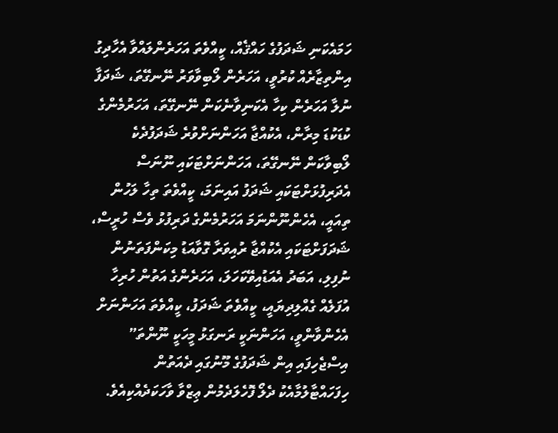ހަމައެކަނި ޝަދަފުގެ ހައްޤެއް، ކީއްވެތަ އަހަރެންލައްވާ އެހާދިގު އިންތިޒާރެއް ކުރުވީ، އަހަރެން ލޯބިވާވަރު ނޭނގޭތަ، ޝަދަފާ ނުލާ އަހަރެން ކިހާ އެކަނިވާނެކަން ނޭނގޭތަ، އަހަރުމެންގެ ކުޑަކުޑަ މިރާން، އެކުއްޖާ އަހަންނަށްވުރެ ޝަދަފުދެކެ ލޯބިވާކަން ނޭނގޭތަ، އަހަންނަށްޓަކައި ނޫނަސް އެދަރިފުޅަށްޓަކައި ޝަދަފު އައިނަމަ، ކީއްވެތަ ތިހާ ލަހުން ތިއައީ، އެހެންނޫންނަމަ އަހަރުމެންގެ ދަރިފުޅު ވެސް ހުރީސް، ޝަދަފަށްޓަކައި އެކުއްޖާ ރުއިވަރާ ގޮވާއަޑު މިކަންފަތަނުން ނުފިލި، އަބަދު އެއަޑުއިވޭކަހަލަ، އަހަރެންގެ އަތުން ހުރިހާ އުފަލެއް ގެއްލިދިޔައީ، ކީއްވެތަ ޝަދަފު، ކީއްވެތަ އަހަންނަށް އެހެންވާންވީ، އަހަންނަކީ ރަނގަޅު މީހަކީ ނޫންތަ” އިސްޖެހިފައި އިން ޝަދަފުގެ މޫނުގައި ދެއަތުން ހިފަހައްޓާލުމާއެކު ދެލޯ ފޮހެލަދެމުން ޢިޒްވާ ވާހަކަދެއްކިއެވެ.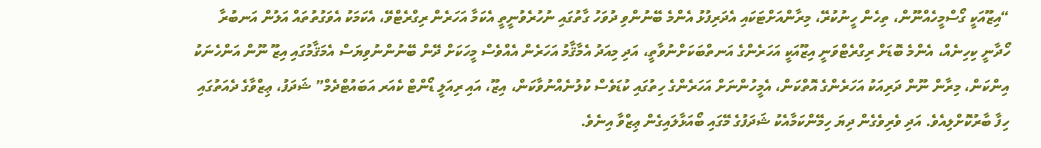“އިޒޫއަކީ ގޯސްމީހެއްނޫން، ތިހެން ހީނުކުރޭ، މިރާންއަށްޓަކައި އެދަރިފުޅު އެންމެ ބޭނުންވި ދުވަހު ގާތުގައި ނުހުރެވުނީތީ އެކަމާ އަހަރެން ރިގްރެޓްވޭ، އެކަމަކު އެވަގުތުތައް އަލުން އަނބުރާ ހޯދާނީ ކިހިނެއް، އެންމެ ބޮޑަށް ރިގްރެޓްވަނީ އިޒޫއަކީ އަހަރެންގެ އަނތްބަކަށްނުވާތީ، އަދި މިއަދު އެމާޤާމު އަހަރެން އެއްވެސް މީހަކަށް ދޭން ބޭނުންނުވިޔަސް އެމަޤާމުގައި އިޒޫ ނޫން އަންހެނަކު އިންކަން، މިރާން ނޫން ދަރިއަކު އަހަރެންގެ އޮތްކަން، އެމީހުންނަށް އަހަރެންގެ ހިތުގައި ކުޑަވެސް ކުލުނެއްނުވާކަން، އިޒޫ، އައި ރިއަލީ ޑޯންޓް ކެއަރ އަބައުޓްދެމް” ޝަދަފު، ޢިޒްވާގެ ދެއަތުގައި ހިފާ ބާރުކޮށްލިއެވެ. އަދި ވެރިވެގެން ދިޔަ ހިމޭންކަމާއެކު ޝަދަފުގެ މޭގައި ބޯއަޅާލައިގެން ޢިޒްވާ އިނެވެ.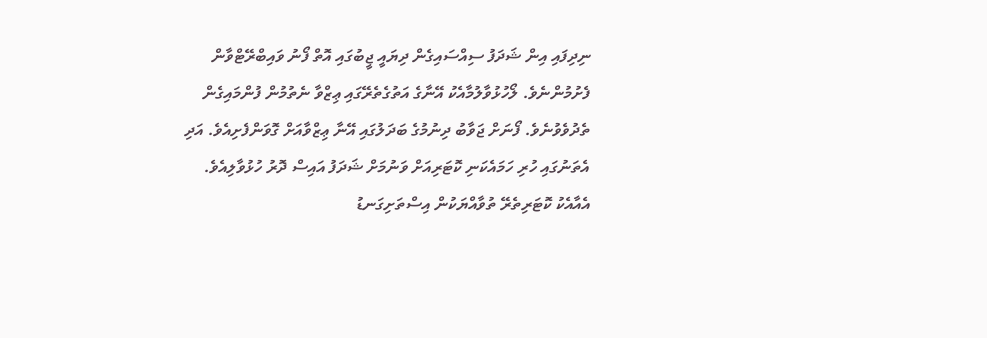ނިދިފައި އިން ޝަދަފު ސިއްސައިގެން ދިޔައީ ޖީބުގައި އޮތް ފޯނު ވައިބްރޭޓްވާން ފެށުމުންނެވެ. ލޯހުޅުވާލުމާއެކު އޭނާގެ އަތުގެތެރޭގައި ޢިޒްވާ ނެތުމުން ފުންމައިގެން ތެދުވެވުނެވެ. ފޯނަށް ޖަވާބު ދިނުމުގެ ބަދަލުގައި އޭނާ ޢިޒްވާއަށް ގޮވަންފެށިއެވެ. އަދި އެތަނުގައި ހުރި ހަމައެކަނި ކޮޓަރިއަށް ވަނުމަށް ޝަދަފު އައިސް ދޮރު ހުޅުވާލިއެވެ. އެއާއެކު ކޮޓަރިތެރޭ ތުވާއްޔަކުން އިސްތަށިގަނޑު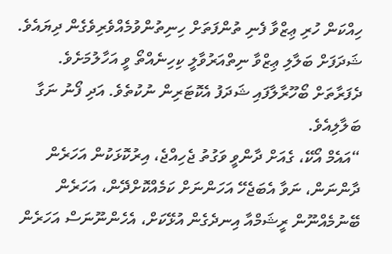ހިއްކަން ހުރި ޢިޒްވާ ފެނި ތުންފަތަށް ހިނިތުންވުމެއްވެރިވެގެން ދިޔައެވެ. ޝަދަފަށް ބަލާލި ޢިޒްވާ ނިތްއަރުވާލީ ކިހިނެއްތޯ ވީ އަހާލުމަށެވެ. ދެފަރާތަށް ބޯހޫރާލާފައި ޝަދަފު އެކޮޓަރިން ނުކުތެވެ. އަދި ފޯނު ނަގާ ބަލާލިއެވެ.
“އައެމް އޯކޭ، ގެއަށް ދާންވީ ވަގުތު ޖެހިއްޖެ، އިރުކޮޅަކުން އަހަރެން ދާންނަން، ނަވާ އެބަޖެހޭ އަހަންނަށް ކަމެއްކޮށްދޭން، އަހަރެން ބޭނުމެއްނޫން ރީޝަމްއާ އިނދެގެން އުޅޭކަށް، އެހެންނޫނަސް އަހަރެން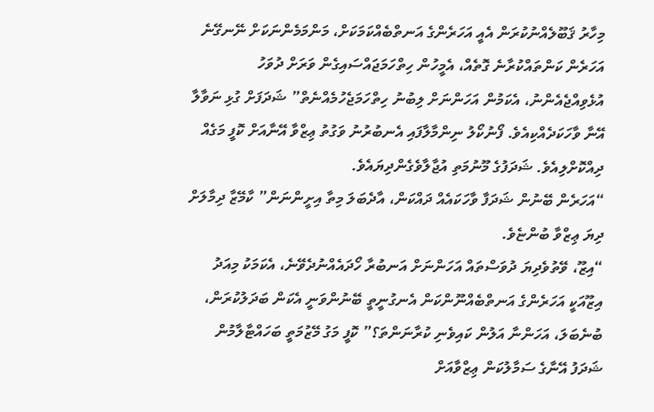މިހާރު ޤަބޫލެއްނުކުރަން އެއީ އަހަރެންގެ އަނތްބެއްކަމަކަށް، މަންމަމެންނަކަށް ނޭނގޭނެ އަހަރެން ކަންތައްކުރާނެ ގޮތެއް، އެމީހުން ހިތްހަމަޖައްސައިގެން ވަރަށް ދުވަހު އުޅެވިއްޖެއެންނު، އެކަމުން އަހަންނަށް ލިބުނު ހިތްހަމަޖެހުމެއްނެތް” ޝަދަފަށް ގުޅި ނަވާލާ އޭނާ ވާހަކަދެއްކިއެވެ. ފޯނުކޯލު ނިންމާލާފައި އެނބުރުނު ވަގުތު ޢިޒްވާ އޭނާއަށް ކޮފީ މަގެއް ދިއްކޮށްލިއެވެ. ޝަދަފުގެ މޫނުމަތި އުޖާލާވެގެންދިޔައެވެ.
“އަހަރެން ބޭނުން ޝަދަފާ ވާހަކައެއް ދައްކަން، އާދެބަލަ މިތާ އިށީންނަން” ކާމޭޒާ ދިމާލަށް ދިޔަ ޢިޒްވާ ބުންޏެވެ.
“އިޒޫ، ވޭތުވެދިޔަ ދުވަސްތައް އަހަންނަށް އަނބުރާ ހޯދައެއްނުދެވޭނެ، އެކަމަކު މިއަދު އިޒޫއަކީ އަހަރެންގެ އަނތްބެއްނޫންކަން އެނގުނީތީ ބޭނުންވަނީ އެކަން ބަދަލުކުރަން، ބުނެބަލަ، އަހަންނާ އަލުން ކައިވެނި ކުރާނަންތަ؟” ކޮފީ މަގު މޭޒުމަތީ ބަހައްޓާލާމުން ޝަދަފު އޭނާގެ ސަމާލުކަން ޢިޒްވާއަށް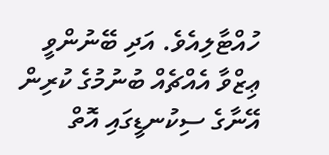ހުއްޓާލިއެވެ. އަދި ބޭނުންވީ ޢިޒްވާ އެއްޗެއް ބުނުމުގެ ކުރިން އޭނާގެ ސިކުނޑީގައި އޮތް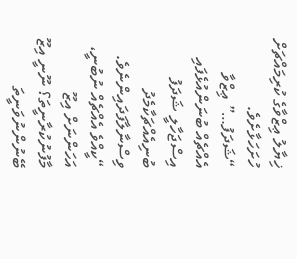ޚިޔާލު ޢިޒްވާގެ ކުރިމައްޗަށް ހުށަހަޅާށެވެ.
“ޝަދަފު…” ޢިޒްވާ އެއްޗެއް ބުނަންއުޅެފައި އިސްޖަހާލީ ޝަދަފު ބުނިއެއްޗަކާމެދު ވިސްނާލާފަދައިންނެވެ.
“ކީއްވެ އެއްޗެއް ނުބުނީ، އަހަންނަށް އިޒޫ މާފުނުކުރާނީތަ؟ ނޫނީ އިޒޫ ބޭނުންނުވަނީތަ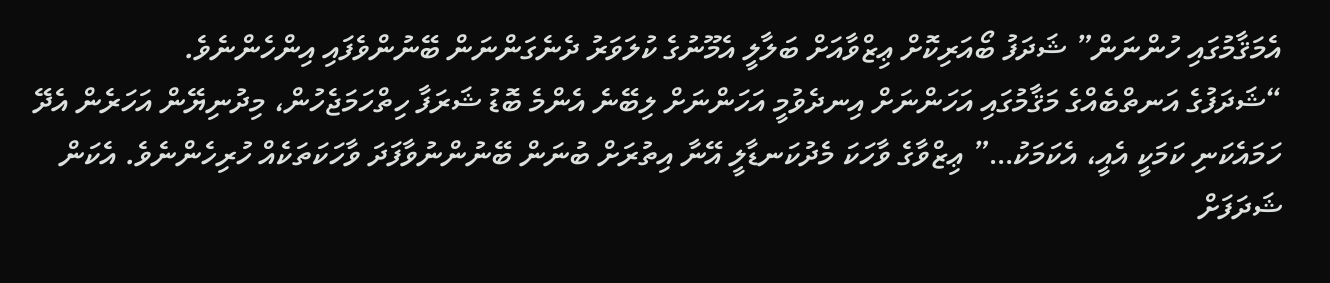އެމަޤާމުގައި ހުންނަން” ޝަދަފު ބޯއަރިކޮށް ޢިޒްވާއަށް ބަލާލީ އެމޫނުގެ ކުލަވަރު ދެނެގަންނަން ބޭނުންވެފައި އިންހެންނެވެ.
“ޝަދަފުގެ އަނތްބެއްގެ މަޤާމުގައި އަހަންނަށް އިނދެވުމީ އަހަންނަށް ލިބޭނެ އެންމެ ބޮޑު ޝަރަފާ ހިތްހަމަޖެހުން، މިދުނިޔޭން އަހަރެން އެދޭ ހަމައެކަނި ކަމަކީ އެއީ، އެކަމަކު…” ޢިޒްވާގެ ވާހަކަ މެދުކަނޑާލީ އޭނާ އިތުރަށް ބުނަން ބޭނުންނުވާފަދަ ވާހަކަތަކެއް ހުރިހެންނެވެ. އެކަން ޝަދަފަށް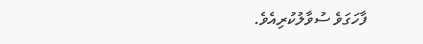ފާހަގަވެ ސުވާލުކުރިއެވެ.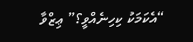“އެކަމަކު ކިހިނެއްވީ؟” ޢިޒްވާ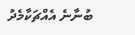ބުނާނެ އެއްޗަކާމެދު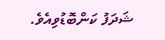ޝަދަފު ކަންބޮޑުވިއެވެ.